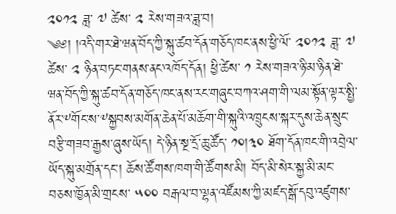༢༠༡༢ ཟླ་ ༧ ཚེས་ ༢ རེས་གཟའ་ཟླ་བ།
༄༅། །འདི་གར་ཐེ་ཝན་བོད་ཀྱི་སྐུ་ཚབ་དོན་གཅོད་ཁང་ནས་ཕྱི་ལོ་ ༢༠༡༢ ཟླ་ ༧ ཚེས་ ༢ ཉིན་བཏང་གནས་ནང་འཁོད་དོན། ཕྱི་ཚེས་ ༡ རེས་གཟའ་ཉི་མ་ཉིན་ཐེ་ཝན་བོད་ཀྱི་སྐུ་ཚབ་དོན་གཅོད་ཁང་ནས་རང་གཞུང་བཀའ་ཤག་གི་ལམ་སྟོན་ལྟར་སྤྱི་ནོར་༸གོང་ས་༸སྐྱབས་མགོན་ཆེན་པོ་མཆོག་གི་སྐུའི་འཁྲུངས་སྐར་དུས་ཆེན་སྲུང་བརྩི་གཟབ་རྒྱས་ཞུས་ཡོད། དེ་ཉིན་སྔ་དྲོ་ཆུ་ཚོད་ ༡༠།༣༠ ཐོག་དོན་ཁང་གི་འབྲེལ་ཡོད་སྐུ་མགྲོན་དང་། ཆོས་ཚོགས་ཁག་གི་ཚོགས་མི། བོད་མི་སེར་སྐྱ་མི་མང་བཅས་ཁྱོན་མི་གྲངས་ ༥༠༠ བརྒལ་བ་ལྷན་འཛོམས་ཀྱི་མཛད་སྒོ་དབུ་འཛུགས་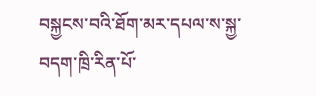བསྐྱངས་བའི་ཐོག་མར་དཔལ་ས་སྐྱ་བདག་ཁྲི་རིན་པོ་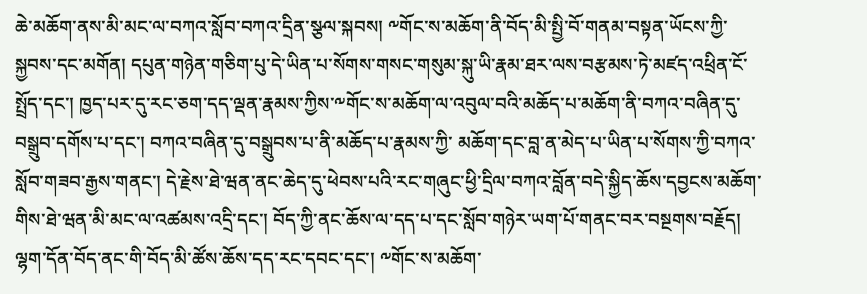ཆེ་མཆོག་ནས་མི་མང་ལ་བཀའ་སློབ་བཀའ་དྲིན་སྩལ་སྐབས། ༸གོང་ས་མཆོག་ནི་བོད་མི་སྤྱི་བོ་གནམ་བསྟན་ཡོངས་ཀྱི་སྐྱབས་དང་མགོན། དཔུན་གཉེན་གཅིག་པུ་དེ་ཡིན་པ་སོགས་གསང་གསུམ་སྐུ་ཡི་རྣམ་ཐར་ལས་བརྩམས་ཏེ་མཛད་འཕྲིན་ངོ་སྤྲོད་དང་། ཁྱད་པར་དུ་རང་ཅག་དད་ལྡན་རྣམས་ཀྱིས་༸གོང་ས་མཆོག་ལ་འབུལ་བའི་མཆོད་པ་མཆོག་ནི་བཀའ་བཞིན་དུ་བསྒྲུབ་དགོས་པ་དང་། བཀའ་བཞིན་དུ་བསྒྲུབས་པ་ནི་མཆོད་པ་རྣམས་ཀྱི་ མཆོག་དང་བླ་ན་མེད་པ་ཡིན་པ་སོགས་ཀྱི་བཀའ་སློབ་གཟབ་རྒྱས་གནང་། དེ་རྗེས་ཐེ་ཝན་ནང་ཆེད་དུ་ཕེབས་པའི་རང་གཞུང་ཕྱི་དྲིལ་བཀའ་བློན་བདེ་སྐྱིད་ཆོས་དབྱངས་མཆོག་གིས་ཐེ་ཝན་མི་མང་ལ་འཚམས་འདྲི་དང་། བོད་ཀྱི་ནང་ཆོས་ལ་དད་པ་དང་སློབ་གཉེར་ཡག་པོ་གནང་བར་བསྔགས་བརྗོད། ལྷག་དོན་བོད་ནང་གི་བོད་མི་ཚོས་ཆོས་དད་རང་དབང་དང་། ༸གོང་ས་མཆོག་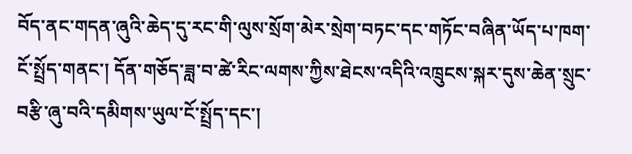བོད་ནང་གདན་ཞུའི་ཆེད་དུ་རང་གི་ལུས་སྲོག་མེར་སྲེག་བཏང་དང་གཏོང་བཞིན་ཡོད་པ་ཁག་ངོ་སྤྲོད་གནང་། དོན་གཅོད་ཟླ་བ་ཚེ་རིང་ལགས་ཀྱིས་ཐེངས་འདིའི་འཁྲུངས་སྐར་དུས་ཆེན་སྲུང་བརྩི་ཞུ་བའི་དམིགས་ཡུལ་ངོ་སྤྲོད་དང་།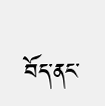བོད་ནང་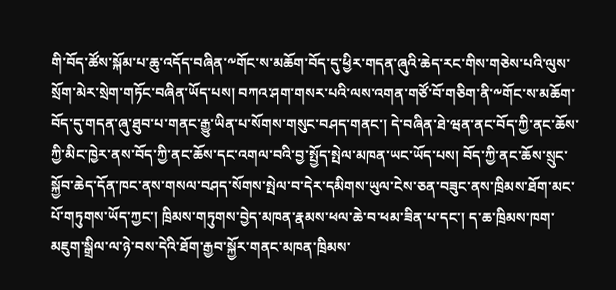གི་བོད་ཚོས་སྐོམ་པ་ཆུ་འདོད་བཞིན་༸གོང་ས་མཆོག་བོད་དུ་ཕྱིར་གདན་ཞུའི་ཆེད་རང་གིས་གཅེས་པའི་ལུས་སྲོག་མེར་སྲེག་གཏོང་བཞིན་ཡོད་པས། བཀའ་ཤག་གསར་པའི་ལས་འགན་གཙོ་བོ་གཅིག་ནི་༸གོང་ས་མཆོག་བོད་དུ་གདན་ཞུ་ཐུབ་པ་གནང་རྒྱུ་ཡིན་པ་སོགས་གསུང་བཤད་གནང་། དེ་བཞིན་ཐེ་ཝན་ནང་བོད་ཀྱི་ནང་ཆོས་ཀྱི་མིང་ཁྱེར་ནས་བོད་ཀྱི་ནང་ཆོས་དང་འགལ་བའི་བྱ་སྤྱོད་སྤེལ་མཁན་ཡང་ཡོད་པས། བོད་ཀྱི་ནང་ཆོས་སྲུང་སྐྱོབ་ཆེད་དོན་ཁང་ནས་གསལ་བཤད་སོགས་སྤེལ་བ་དེར་དམིགས་ཡུལ་ངེས་ཅན་བཟུང་ནས་ཁྲིམས་ཐོག་མང་པོ་གཏུགས་ཡོད་ཀྱང་། ཁྲིམས་གཏུགས་བྱེད་མཁན་རྣམས་ཕལ་ཆེ་བ་ཕམ་ཟིན་པ་དང་། ད་ཆ་ཁྲིམས་ཁག་མཇུག་སྒྲིལ་ལ་ཉེ་བས་དེའི་ཐོག་རྒྱབ་སྐྱོར་གནང་མཁན་ཁྲིམས་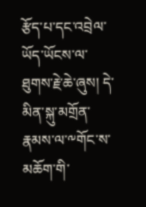རྩོད་པ་དང་འབྲེལ་ཡོད་ཡོངས་ལ་ཐུགས་རྗེ་ཆེ་ཞུས། དེ་མིན་སྐུ་མགྲོན་རྣམས་ལ་༸གོང་ས་མཆོག་གི་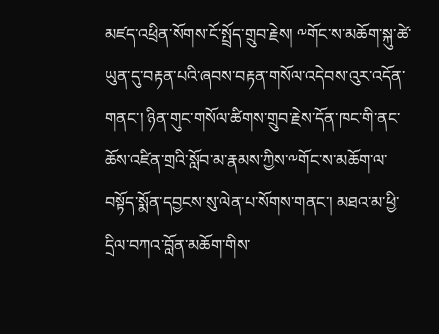མཛད་འཕྲིན་སོགས་ངོ་སྤྲོད་གྲུབ་རྗེས། ༸གོང་ས་མཆོག་སྐུ་ཚེ་ཡུན་དུ་བརྟན་པའི་ཞབས་བརྟན་གསོལ་འདེབས་འུར་འདོན་གནང་། ཉིན་གུང་གསོལ་ཚིགས་གྲུབ་རྗེས་དོན་ཁང་གི་ནང་ཆོས་འཛིན་གྲའི་སློབ་མ་རྣམས་ཀྱིས་༸གོང་ས་མཆོག་ལ་བསྟོད་སྨོན་དབྱངས་སུ་ལེན་པ་སོགས་གནང་། མཐའ་མ་ཕྱི་དྲིལ་བཀའ་བློན་མཆོག་གིས་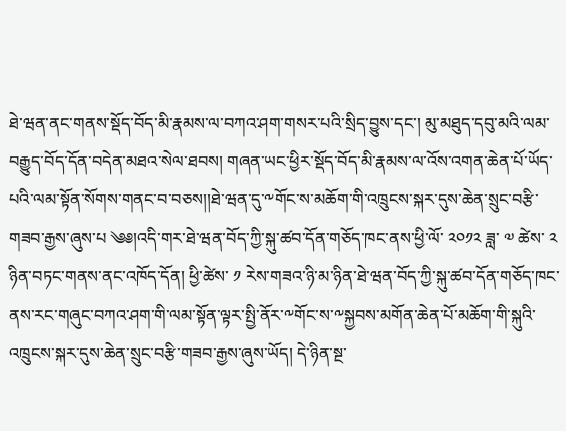ཐེ་ཝན་ནང་གནས་སྡོད་བོད་མི་རྣམས་ལ་བཀའ་ཤག་གསར་པའི་སྲིད་བྱུས་དང་། མུ་མཐུད་དབུ་མའི་ལམ་བརྒྱུད་བོད་དོན་བདེན་མཐའ་སེལ་ཐབས། གཞན་ཡང་ཕྱིར་སྡོད་བོད་མི་རྣམས་ལ་འོས་འགན་ཆེན་པོ་ཡོད་པའི་ལམ་སྟོན་སོགས་གནང་བ་བཅས།།ཐེ་ཝན་དུ་༸གོང་ས་མཆོག་གི་འཁྲུངས་སྐར་དུས་ཆེན་སྲུང་བརྩི་གཟབ་རྒྱས་ཞུས་པ ༄༅།འདི་གར་ཐེ་ཝན་བོད་ཀྱི་སྐུ་ཚབ་དོན་གཅོད་ཁང་ནས་ཕྱི་ལོ་ ༢༠༡༢ ཟླ་ ༧ ཚེས་ ༢ ཉིན་བཏང་གནས་ནང་འཁོད་དོན། ཕྱི་ཚེས་ ༡ རེས་གཟའ་ཉི་མ་ཉིན་ཐེ་ཝན་བོད་ཀྱི་སྐུ་ཚབ་དོན་གཅོད་ཁང་ནས་རང་གཞུང་བཀའ་ཤག་གི་ལམ་སྟོན་ལྟར་སྤྱི་ནོར་༸གོང་ས་༸སྐྱབས་མགོན་ཆེན་པོ་མཆོག་གི་སྐུའི་འཁྲུངས་སྐར་དུས་ཆེན་སྲུང་བརྩི་གཟབ་རྒྱས་ཞུས་ཡོད། དེ་ཉིན་སྔ་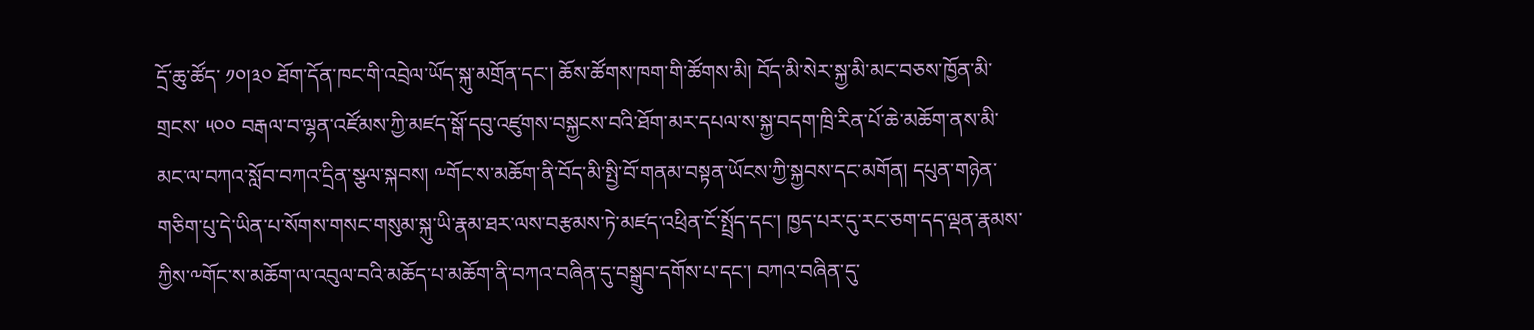དྲོ་ཆུ་ཚོད་ ༡༠།༣༠ ཐོག་དོན་ཁང་གི་འབྲེལ་ཡོད་སྐུ་མགྲོན་དང་། ཆོས་ཚོགས་ཁག་གི་ཚོགས་མི། བོད་མི་སེར་སྐྱ་མི་མང་བཅས་ཁྱོན་མི་གྲངས་ ༥༠༠ བརྒལ་བ་ལྷན་འཛོམས་ཀྱི་མཛད་སྒོ་དབུ་འཛུགས་བསྐྱངས་བའི་ཐོག་མར་དཔལ་ས་སྐྱ་བདག་ཁྲི་རིན་པོ་ཆེ་མཆོག་ནས་མི་མང་ལ་བཀའ་སློབ་བཀའ་དྲིན་སྩལ་སྐབས། ༸གོང་ས་མཆོག་ནི་བོད་མི་སྤྱི་བོ་གནམ་བསྟན་ཡོངས་ཀྱི་སྐྱབས་དང་མགོན། དཔུན་གཉེན་གཅིག་པུ་དེ་ཡིན་པ་སོགས་གསང་གསུམ་སྐུ་ཡི་རྣམ་ཐར་ལས་བརྩམས་ཏེ་མཛད་འཕྲིན་ངོ་སྤྲོད་དང་། ཁྱད་པར་དུ་རང་ཅག་དད་ལྡན་རྣམས་ཀྱིས་༸གོང་ས་མཆོག་ལ་འབུལ་བའི་མཆོད་པ་མཆོག་ནི་བཀའ་བཞིན་དུ་བསྒྲུབ་དགོས་པ་དང་། བཀའ་བཞིན་དུ་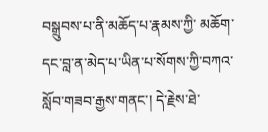བསྒྲུབས་པ་ནི་མཆོད་པ་རྣམས་ཀྱི་ མཆོག་དང་བླ་ན་མེད་པ་ཡིན་པ་སོགས་ཀྱི་བཀའ་སློབ་གཟབ་རྒྱས་གནང་། དེ་རྗེས་ཐེ་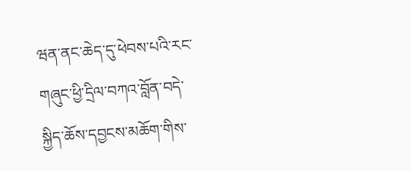ཝན་ནང་ཆེད་དུ་ཕེབས་པའི་རང་གཞུང་ཕྱི་དྲིལ་བཀའ་བློན་བདེ་སྐྱིད་ཆོས་དབྱངས་མཆོག་གིས་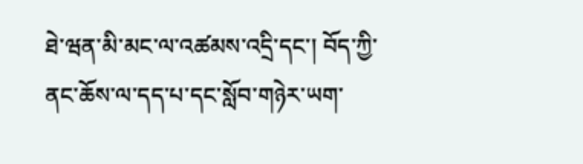ཐེ་ཝན་མི་མང་ལ་འཚམས་འདྲི་དང་། བོད་ཀྱི་ནང་ཆོས་ལ་དད་པ་དང་སློབ་གཉེར་ཡག་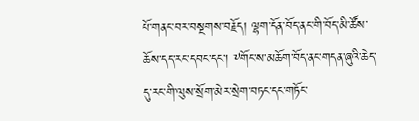པོ་གནང་བར་བསྔགས་བརྗོད། ལྷག་དོན་བོད་ནང་གི་བོད་མི་ཚོས་ཆོས་དད་རང་དབང་དང་། ༸གོང་ས་མཆོག་བོད་ནང་གདན་ཞུའི་ཆེད་དུ་རང་གི་ལུས་སྲོག་མེར་སྲེག་བཏང་དང་གཏོང་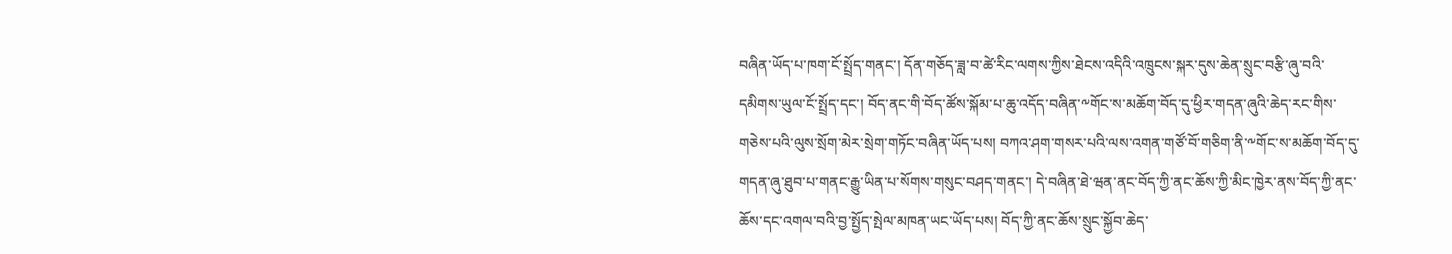བཞིན་ཡོད་པ་ཁག་ངོ་སྤྲོད་གནང་། དོན་གཅོད་ཟླ་བ་ཚེ་རིང་ལགས་ཀྱིས་ཐེངས་འདིའི་འཁྲུངས་སྐར་དུས་ཆེན་སྲུང་བརྩི་ཞུ་བའི་དམིགས་ཡུལ་ངོ་སྤྲོད་དང་། བོད་ནང་གི་བོད་ཚོས་སྐོམ་པ་ཆུ་འདོད་བཞིན་༸གོང་ས་མཆོག་བོད་དུ་ཕྱིར་གདན་ཞུའི་ཆེད་རང་གིས་གཅེས་པའི་ལུས་སྲོག་མེར་སྲེག་གཏོང་བཞིན་ཡོད་པས། བཀའ་ཤག་གསར་པའི་ལས་འགན་གཙོ་བོ་གཅིག་ནི་༸གོང་ས་མཆོག་བོད་དུ་གདན་ཞུ་ཐུབ་པ་གནང་རྒྱུ་ཡིན་པ་སོགས་གསུང་བཤད་གནང་། དེ་བཞིན་ཐེ་ཝན་ནང་བོད་ཀྱི་ནང་ཆོས་ཀྱི་མིང་ཁྱེར་ནས་བོད་ཀྱི་ནང་ཆོས་དང་འགལ་བའི་བྱ་སྤྱོད་སྤེལ་མཁན་ཡང་ཡོད་པས། བོད་ཀྱི་ནང་ཆོས་སྲུང་སྐྱོབ་ཆེད་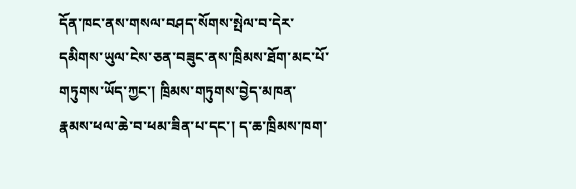དོན་ཁང་ནས་གསལ་བཤད་སོགས་སྤེལ་བ་དེར་དམིགས་ཡུལ་ངེས་ཅན་བཟུང་ནས་ཁྲིམས་ཐོག་མང་པོ་གཏུགས་ཡོད་ཀྱང་། ཁྲིམས་གཏུགས་བྱེད་མཁན་རྣམས་ཕལ་ཆེ་བ་ཕམ་ཟིན་པ་དང་། ད་ཆ་ཁྲིམས་ཁག་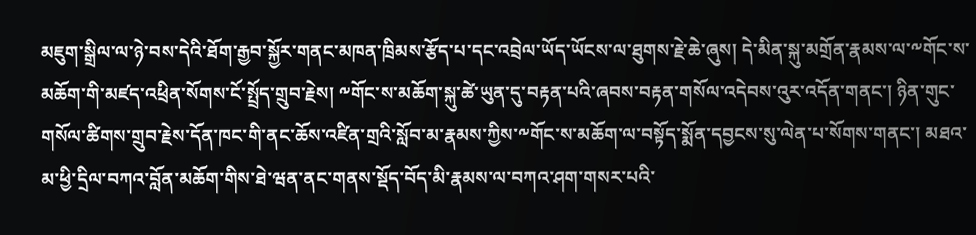མཇུག་སྒྲིལ་ལ་ཉེ་བས་དེའི་ཐོག་རྒྱབ་སྐྱོར་གནང་མཁན་ཁྲིམས་རྩོད་པ་དང་འབྲེལ་ཡོད་ཡོངས་ལ་ཐུགས་རྗེ་ཆེ་ཞུས། དེ་མིན་སྐུ་མགྲོན་རྣམས་ལ་༸གོང་ས་མཆོག་གི་མཛད་འཕྲིན་སོགས་ངོ་སྤྲོད་གྲུབ་རྗེས། ༸གོང་ས་མཆོག་སྐུ་ཚེ་ཡུན་དུ་བརྟན་པའི་ཞབས་བརྟན་གསོལ་འདེབས་འུར་འདོན་གནང་། ཉིན་གུང་གསོལ་ཚིགས་གྲུབ་རྗེས་དོན་ཁང་གི་ནང་ཆོས་འཛིན་གྲའི་སློབ་མ་རྣམས་ཀྱིས་༸གོང་ས་མཆོག་ལ་བསྟོད་སྨོན་དབྱངས་སུ་ལེན་པ་སོགས་གནང་། མཐའ་མ་ཕྱི་དྲིལ་བཀའ་བློན་མཆོག་གིས་ཐེ་ཝན་ནང་གནས་སྡོད་བོད་མི་རྣམས་ལ་བཀའ་ཤག་གསར་པའི་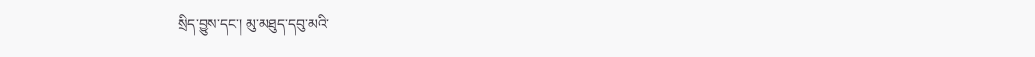སྲིད་བྱུས་དང་། མུ་མཐུད་དབུ་མའི་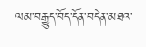ལམ་བརྒྱུད་བོད་དོན་བདེན་མཐའ་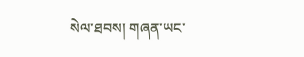སེལ་ཐབས། གཞན་ཡང་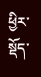ཕྱིར་སྡོད་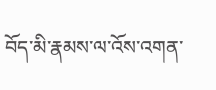བོད་མི་རྣམས་ལ་འོས་འགན་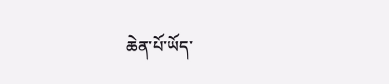ཆེན་པོ་ཡོད་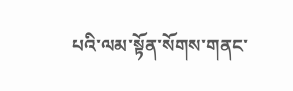པའི་ལམ་སྟོན་སོགས་གནང་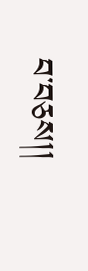བ་བཅས།།